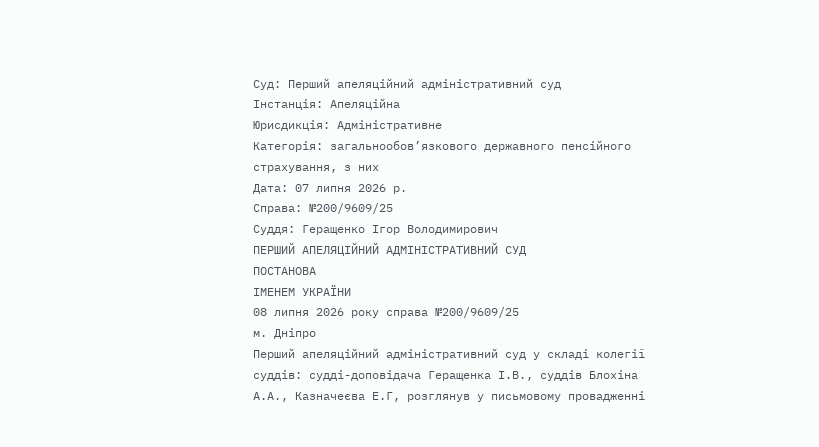Суд: Перший апеляційний адміністративний суд
Інстанція: Апеляційна
Юрисдикція: Адміністративне
Категорія: загальнообов’язкового державного пенсійного страхування, з них
Дата: 07 липня 2026 р.
Справа: №200/9609/25
Суддя: Геращенко Ігор Володимирович
ПЕРШИЙ АПЕЛЯЦІЙНИЙ АДМІНІСТРАТИВНИЙ СУД
ПОСТАНОВА
ІМЕНЕМ УКРАЇНИ
08 липня 2026 року справа №200/9609/25
м. Дніпро
Перший апеляційний адміністративний суд у складі колегії суддів: судді-доповідача Геращенка І.В., суддів Блохіна А.А., Казначеєва Е.Г, розглянув у письмовому провадженні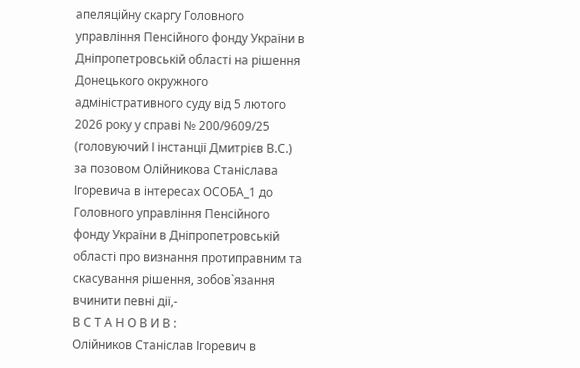апеляційну скаргу Головного управління Пенсійного фонду України в Дніпропетровській області на рішення Донецького окружного адміністративного суду від 5 лютого 2026 року у справі № 200/9609/25 (головуючий І інстанції Дмитрієв В.С.) за позовом Олійникова Станіслава Ігоревича в інтересах ОСОБА_1 до Головного управління Пенсійного фонду України в Дніпропетровській області про визнання протиправним та скасування рішення, зобов`язання вчинити певні дії,-
В С Т А Н О В И В :
Олійников Станіслав Ігоревич в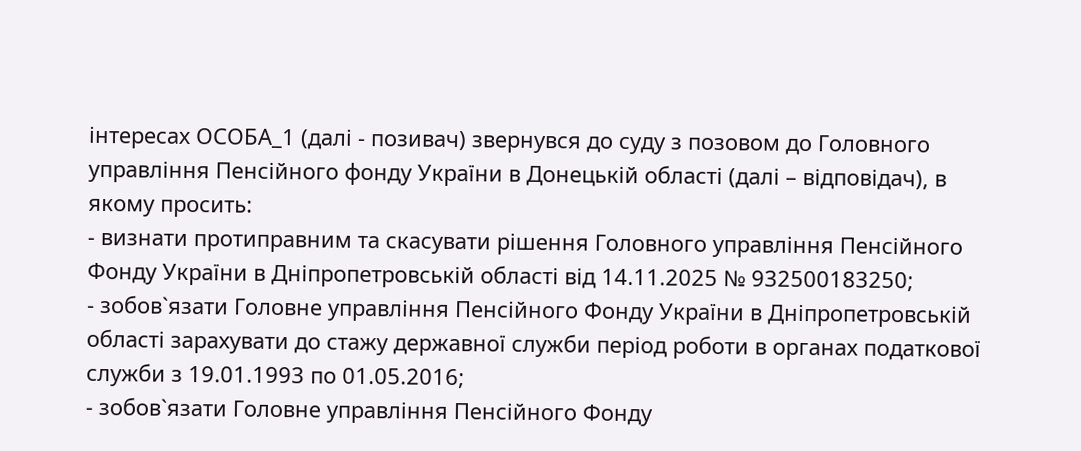інтересах ОСОБА_1 (далі - позивач) звернувся до суду з позовом до Головного управління Пенсійного фонду України в Донецькій області (далі – відповідач), в якому просить:
- визнати протиправним та скасувати рішення Головного управління Пенсійного Фонду України в Дніпропетровській області від 14.11.2025 № 932500183250;
- зобов`язати Головне управління Пенсійного Фонду України в Дніпропетровській області зарахувати до стажу державної служби період роботи в органах податкової служби з 19.01.1993 по 01.05.2016;
- зобов`язати Головне управління Пенсійного Фонду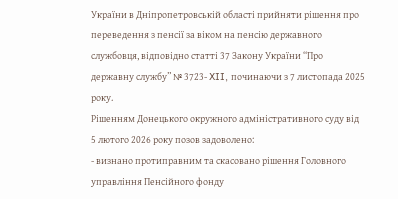України в Дніпропетровській області прийняти рішення про переведення з пенсії за віком на пенсію державного службовця, відповідно статті 37 Закону України “Про державну службу” № 3723- XII, починаючи з 7 листопада 2025 року.
Рішенням Донецького окружного адміністративного суду від 5 лютого 2026 року позов задоволено:
- визнано протиправним та скасовано рішення Головного управління Пенсійного фонду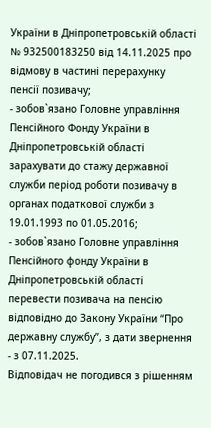України в Дніпропетровській області № 932500183250 від 14.11.2025 про відмову в частині перерахунку пенсії позивачу;
- зобов`язано Головне управління Пенсійного Фонду України в Дніпропетровській області зарахувати до стажу державної служби період роботи позивачу в органах податкової служби з 19.01.1993 по 01.05.2016;
- зобов`язано Головне управління Пенсійного фонду України в Дніпропетровській області перевести позивача на пенсію відповідно до Закону України “Про державну службу”, з дати звернення - з 07.11.2025.
Відповідач не погодився з рішенням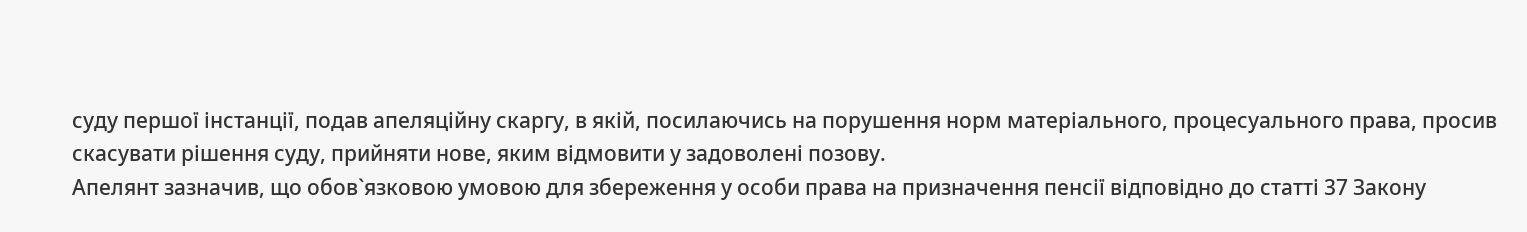суду першої інстанції, подав апеляційну скаргу, в якій, посилаючись на порушення норм матеріального, процесуального права, просив скасувати рішення суду, прийняти нове, яким відмовити у задоволені позову.
Апелянт зазначив, що обов`язковою умовою для збереження у особи права на призначення пенсії відповідно до статті 37 Закону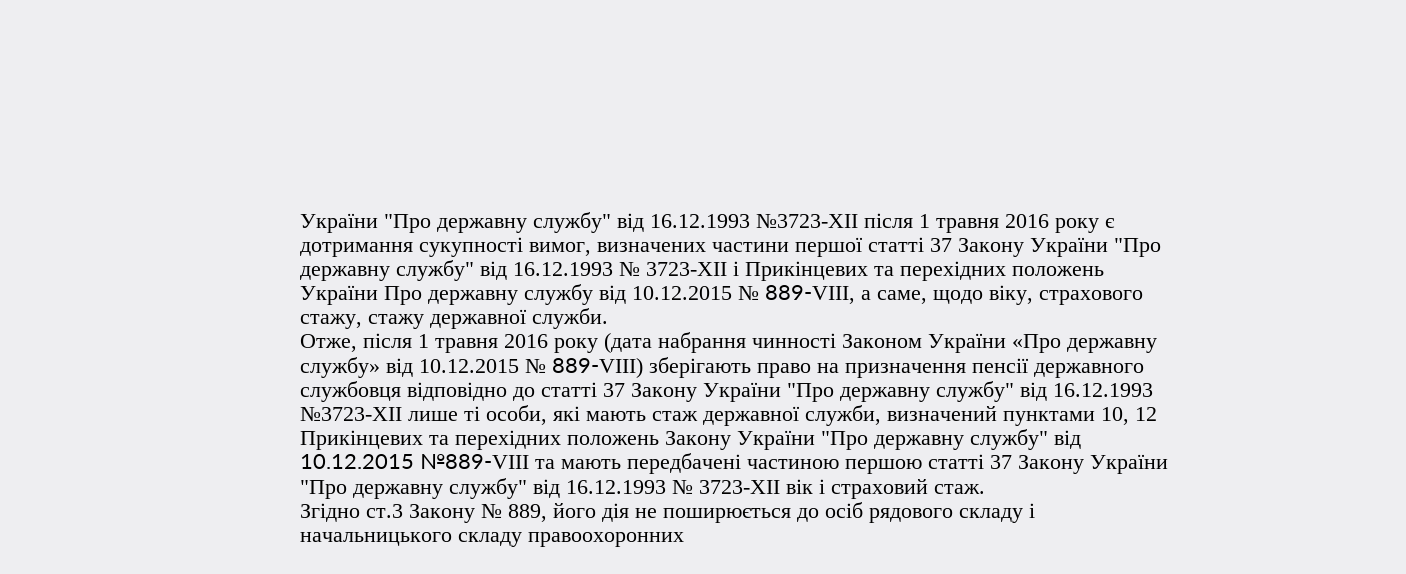України "Про державну службу" від 16.12.1993 №3723-ХІІ після 1 травня 2016 року є дотримання сукупності вимог, визначених частини першої статті 37 Закону України "Про державну службу" від 16.12.1993 № 3723-ХІІ і Прикінцевих та перехідних положень України Про державну службу від 10.12.2015 № 889-VІІІ, а саме, щодо віку, страхового стажу, стажу державної служби.
Отже, після 1 травня 2016 року (дата набрання чинності Законом України «Про державну службу» від 10.12.2015 № 889-VІІІ) зберігають право на призначення пенсії державного службовця відповідно до статті 37 Закону України "Про державну службу" від 16.12.1993 №3723-ХІІ лише ті особи, які мають стаж державної служби, визначений пунктами 10, 12 Прикінцевих та перехідних положень Закону України "Про державну службу" від 10.12.2015 №889-VІІІ та мають передбачені частиною першою статті 37 Закону України "Про державну службу" від 16.12.1993 № 3723-ХІІ вік і страховий стаж.
Згідно ст.3 Закону № 889, його дія не поширюється до осіб рядового складу і начальницького складу правоохоронних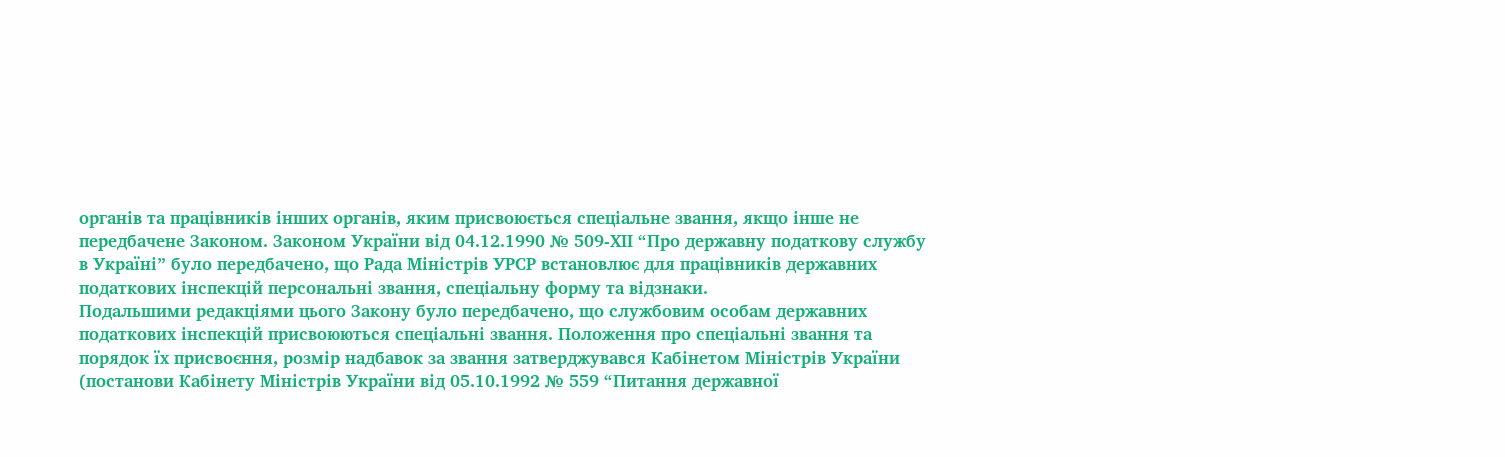органів та працівників інших органів, яким присвоюється спеціальне звання, якщо інше не передбачене Законом. Законом України від 04.12.1990 № 509-ХІІ “Про державну податкову службу в Україні” було передбачено, що Рада Міністрів УРСР встановлює для працівників державних податкових інспекцій персональні звання, спеціальну форму та відзнаки.
Подальшими редакціями цього Закону було передбачено, що службовим особам державних податкових інспекцій присвоюються спеціальні звання. Положення про спеціальні звання та порядок їх присвоєння, розмір надбавок за звання затверджувався Кабінетом Міністрів України (постанови Кабінету Міністрів України від 05.10.1992 № 559 “Питання державної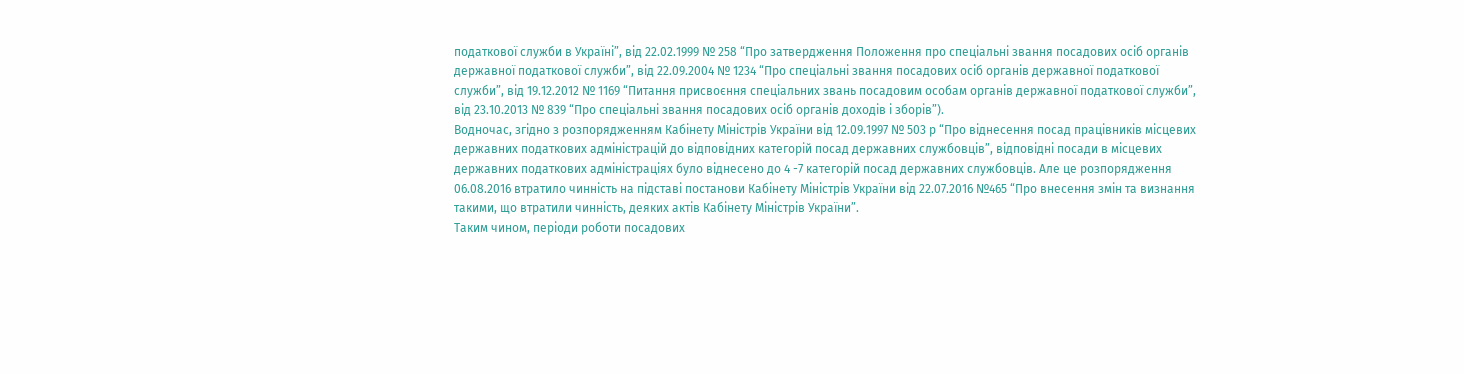податкової служби в Україні”, від 22.02.1999 № 258 “Про затвердження Положення про спеціальні звання посадових осіб органів державної податкової служби”, від 22.09.2004 № 1234 “Про спеціальні звання посадових осіб органів державної податкової служби”, від 19.12.2012 № 1169 “Питання присвоєння спеціальних звань посадовим особам органів державної податкової служби”, від 23.10.2013 № 839 “Про спеціальні звання посадових осіб органів доходів і зборів”).
Водночас, згідно з розпорядженням Кабінету Міністрів України від 12.09.1997 № 503 р “Про віднесення посад працівників місцевих державних податкових адміністрацій до відповідних категорій посад державних службовців”, відповідні посади в місцевих державних податкових адміністраціях було віднесено до 4 -7 категорій посад державних службовців. Але це розпорядження 06.08.2016 втратило чинність на підставі постанови Кабінету Міністрів України від 22.07.2016 №465 “Про внесення змін та визнання такими, що втратили чинність, деяких актів Кабінету Міністрів України”.
Таким чином, періоди роботи посадових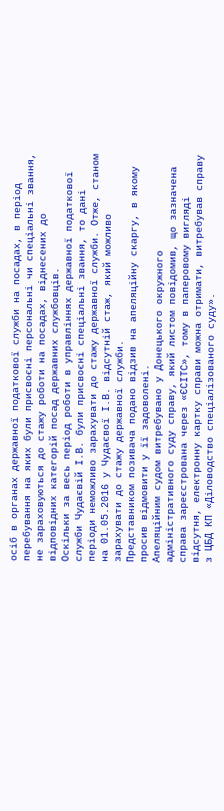осіб в органах державної податкової служби на посадах, в період перебування на яких були присвоєні персональні чи спеціальні звання, не зараховуються до стажу роботи на посадах, віднесених до відповідних категорій посад державних службовців.
Оскільки за весь період роботи в управліннях державної податкової служби Чудаєвій І.В. були присвоєні спеціальні звання, то дані періоди неможливо зарахувати до стажу державної служби. Отже, станом на 01.05.2016 у Чудаєвої І.В. відсутній стаж, який можливо зарахувати до стажу державної служби.
Представником позивача подано відзив на апеляційну скаргу, в якому просив відмовити у її задоволені.
Апеляційним судом витребувано у Донецького окружного адміністративного суду справу, який листом повідомив, що зазначена справа зареєстрована через «ЄСІТС», тому в паперовому вигляді відсутня, електронну картку справи можна отримати, витребував справу з ЦБД КП «Діловодство спеціалізованого суду».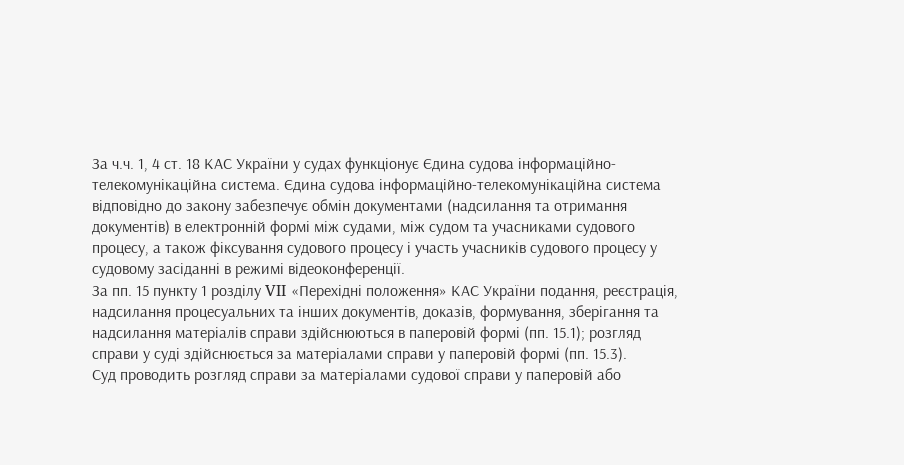За ч.ч. 1, 4 ст. 18 КАС України у судах функціонує Єдина судова інформаційно-телекомунікаційна система. Єдина судова інформаційно-телекомунікаційна система відповідно до закону забезпечує обмін документами (надсилання та отримання документів) в електронній формі між судами, між судом та учасниками судового процесу, а також фіксування судового процесу і участь учасників судового процесу у судовому засіданні в режимі відеоконференції.
За пп. 15 пункту 1 розділу VII «Перехідні положення» КАС України подання, реєстрація, надсилання процесуальних та інших документів, доказів, формування, зберігання та надсилання матеріалів справи здійснюються в паперовій формі (пп. 15.1); розгляд справи у суді здійснюється за матеріалами справи у паперовій формі (пп. 15.3).
Суд проводить розгляд справи за матеріалами судової справи у паперовій або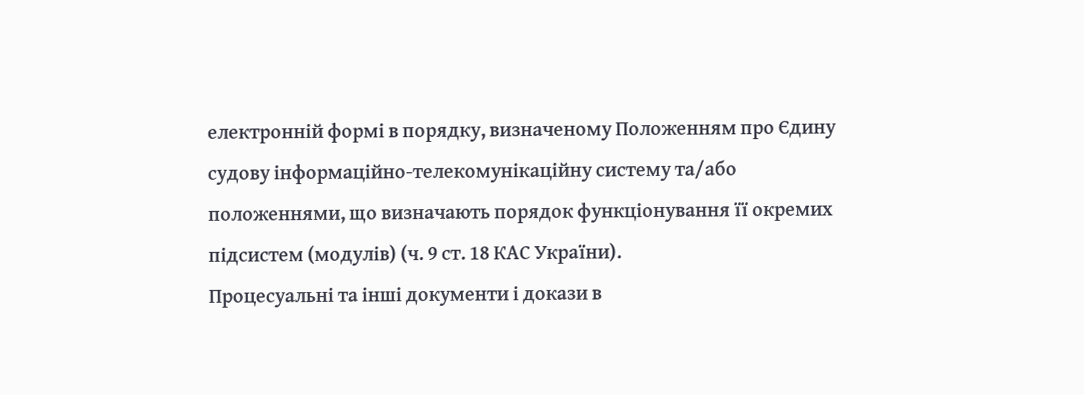електронній формі в порядку, визначеному Положенням про Єдину судову інформаційно-телекомунікаційну систему та/або положеннями, що визначають порядок функціонування її окремих підсистем (модулів) (ч. 9 ст. 18 КАС України).
Процесуальні та інші документи і докази в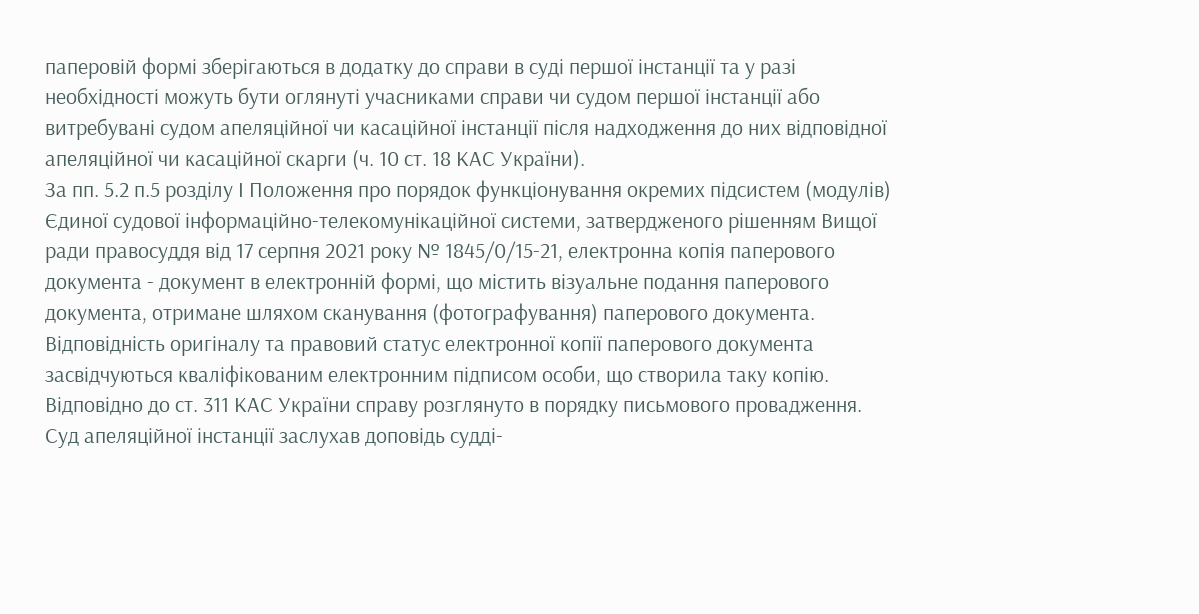паперовій формі зберігаються в додатку до справи в суді першої інстанції та у разі необхідності можуть бути оглянуті учасниками справи чи судом першої інстанції або витребувані судом апеляційної чи касаційної інстанції після надходження до них відповідної апеляційної чи касаційної скарги (ч. 10 ст. 18 КАС України).
За пп. 5.2 п.5 розділу І Положення про порядок функціонування окремих підсистем (модулів) Єдиної судової інформаційно-телекомунікаційної системи, затвердженого рішенням Вищої ради правосуддя від 17 серпня 2021 року № 1845/0/15-21, електронна копія паперового документа - документ в електронній формі, що містить візуальне подання паперового документа, отримане шляхом сканування (фотографування) паперового документа. Відповідність оригіналу та правовий статус електронної копії паперового документа засвідчуються кваліфікованим електронним підписом особи, що створила таку копію.
Відповідно до ст. 311 КАС України справу розглянуто в порядку письмового провадження.
Суд апеляційної інстанції заслухав доповідь судді-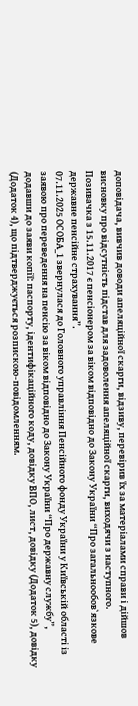доповідача, вивчив доводи апеляційної скарги, відзиву, перевірив їх за матеріалами справи і дійшов висновку про відсутність підстав для задоволення апеляційної скарги, виходячи з наступного.
Позивачка з 15.11.2017 є пенсіонером за віком відповідно до Закону України “Про загальнообов`язкове державне пенсійне страхування”.
07.11.2025 ОСОБА_1 звернулася до Головного управління Пенсійного фонду України у Київській області із заявою про переведення на пенсію за віком відповідно до Закону України “Про державну службу”, додавши до заяви копії: паспорту, ідентифікаційного коду, довідку ВПО, лист, довідку (Додаток 5), довідку (Додаток 4), що підтверджується розпискою-повідомленням.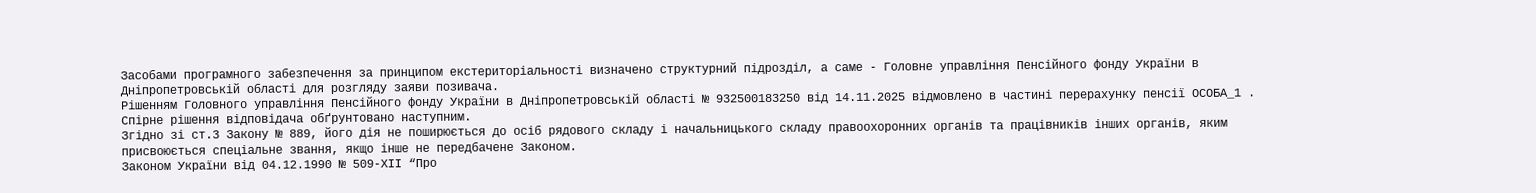Засобами програмного забезпечення за принципом екстериторіальності визначено структурний підрозділ, а саме - Головне управління Пенсійного фонду України в Дніпропетровській області для розгляду заяви позивача.
Рішенням Головного управління Пенсійного фонду України в Дніпропетровській області № 932500183250 від 14.11.2025 відмовлено в частині перерахунку пенсії ОСОБА_1 .
Спірне рішення відповідача обґрунтовано наступним.
Згідно зі ст.3 Закону № 889, його дія не поширюється до осіб рядового складу і начальницького складу правоохоронних органів та працівників інших органів, яким присвоюється спеціальне звання, якщо інше не передбачене Законом.
Законом України від 04.12.1990 № 509-ХІІ “Про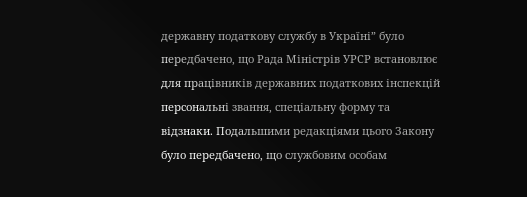державну податкову службу в Україні” було передбачено, що Рада Міністрів УРСР встановлює для працівників державних податкових інспекцій персональні звання, спеціальну форму та відзнаки. Подальшими редакціями цього Закону було передбачено, що службовим особам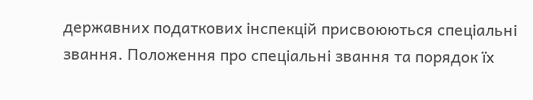державних податкових інспекцій присвоюються спеціальні звання. Положення про спеціальні звання та порядок їх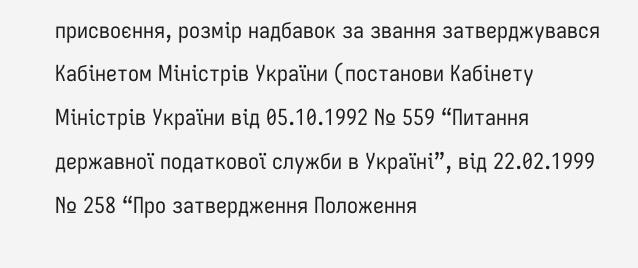присвоєння, розмір надбавок за звання затверджувався Кабінетом Міністрів України (постанови Кабінету Міністрів України від 05.10.1992 № 559 “Питання державної податкової служби в Україні”, від 22.02.1999 № 258 “Про затвердження Положення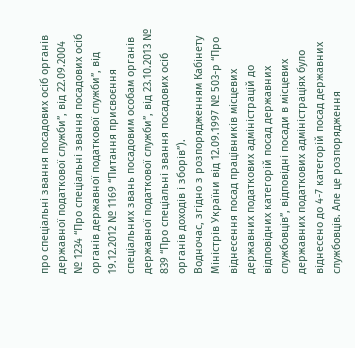про спеціальні звання посадових осіб органів державної податкової служби”, від 22.09.2004 № 1234 “Про спеціальні звання посадових осіб органів державної податкової служби”, від 19.12.2012 № 1169 “Питання присвоєння спеціальних звань посадовим особам органів державної податкової служби”, від 23.10.2013 № 839 “Про спеціальні звання посадових осіб органів доходів і зборів”).
Водночас, згідно з розпорядженням Кабінету Міністрів України від 12.09.1997 № 503-р “Про віднесення посад працівників місцевих державних податкових адміністрацій до відповідних категорій посад державних службовців”, відповідні посади в місцевих державних податкових адміністраціях було віднесено до 4-7 категорій посад державних службовців. Але це розпорядження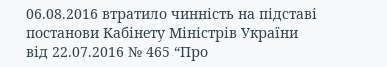06.08.2016 втратило чинність на підставі постанови Кабінету Міністрів України від 22.07.2016 № 465 “Про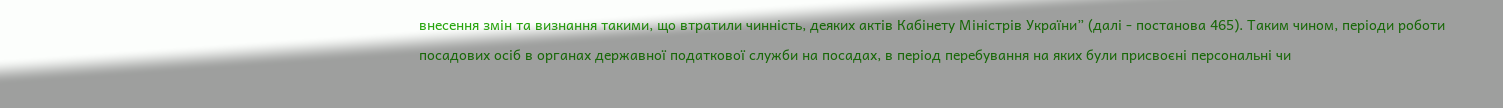внесення змін та визнання такими, що втратили чинність, деяких актів Кабінету Міністрів України” (далі - постанова 465). Таким чином, періоди роботи посадових осіб в органах державної податкової служби на посадах, в період перебування на яких були присвоєні персональні чи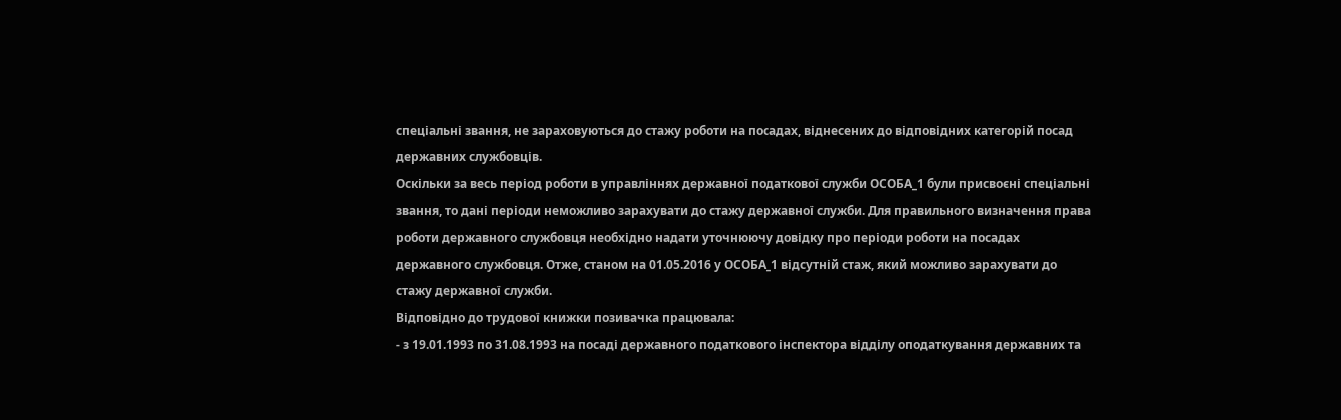спеціальні звання, не зараховуються до стажу роботи на посадах, віднесених до відповідних категорій посад державних службовців.
Оскільки за весь період роботи в управліннях державної податкової служби ОСОБА_1 були присвоєні спеціальні звання, то дані періоди неможливо зарахувати до стажу державної служби. Для правильного визначення права роботи державного службовця необхідно надати уточнюючу довідку про періоди роботи на посадах державного службовця. Отже, станом на 01.05.2016 у ОСОБА_1 відсутній стаж, який можливо зарахувати до стажу державної служби.
Відповідно до трудової книжки позивачка працювала:
- з 19.01.1993 по 31.08.1993 на посаді державного податкового інспектора відділу оподаткування державних та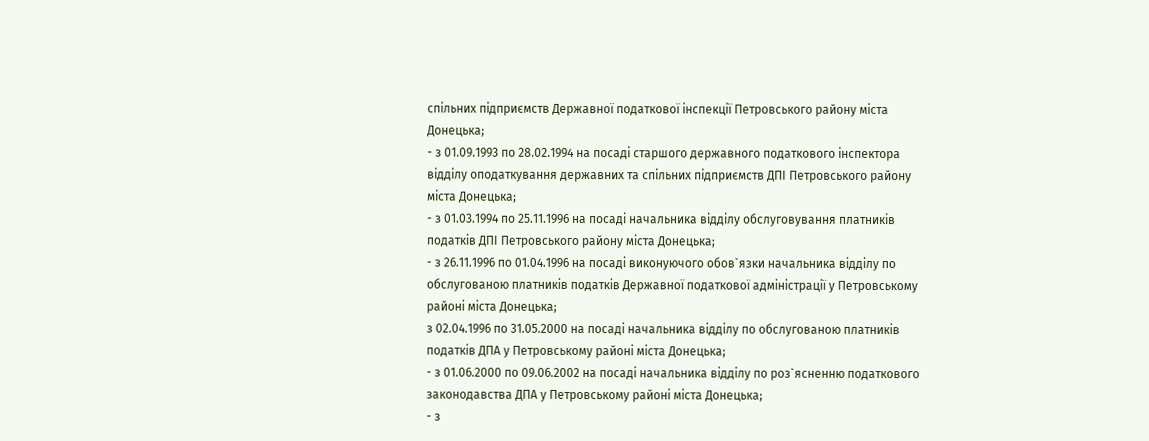спільних підприємств Державної податкової інспекції Петровського району міста Донецька;
- з 01.09.1993 по 28.02.1994 на посаді старшого державного податкового інспектора відділу оподаткування державних та спільних підприємств ДПІ Петровського району міста Донецька;
- з 01.03.1994 по 25.11.1996 на посаді начальника відділу обслуговування платників податків ДПІ Петровського району міста Донецька;
- з 26.11.1996 по 01.04.1996 на посаді виконуючого обов`язки начальника відділу по обслугованою платників податків Державної податкової адміністрації у Петровському районі міста Донецька;
з 02.04.1996 по 31.05.2000 на посаді начальника відділу по обслугованою платників податків ДПА у Петровському районі міста Донецька;
- з 01.06.2000 по 09.06.2002 на посаді начальника відділу по роз`ясненню податкового законодавства ДПА у Петровському районі міста Донецька;
- з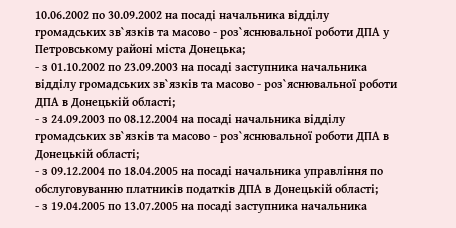10.06.2002 по 30.09.2002 на посаді начальника відділу громадських зв`язків та масово - роз`яснювальної роботи ДПА у Петровському районі міста Донецька;
- з 01.10.2002 по 23.09.2003 на посаді заступника начальника відділу громадських зв`язків та масово - роз`яснювальної роботи ДПА в Донецькій області;
- з 24.09.2003 по 08.12.2004 на посаді начальника відділу громадських зв`язків та масово - роз`яснювальної роботи ДПА в Донецькій області;
- з 09.12.2004 по 18.04.2005 на посаді начальника управління по обслуговуванню платників податків ДПА в Донецькій області;
- з 19.04.2005 по 13.07.2005 на посаді заступника начальника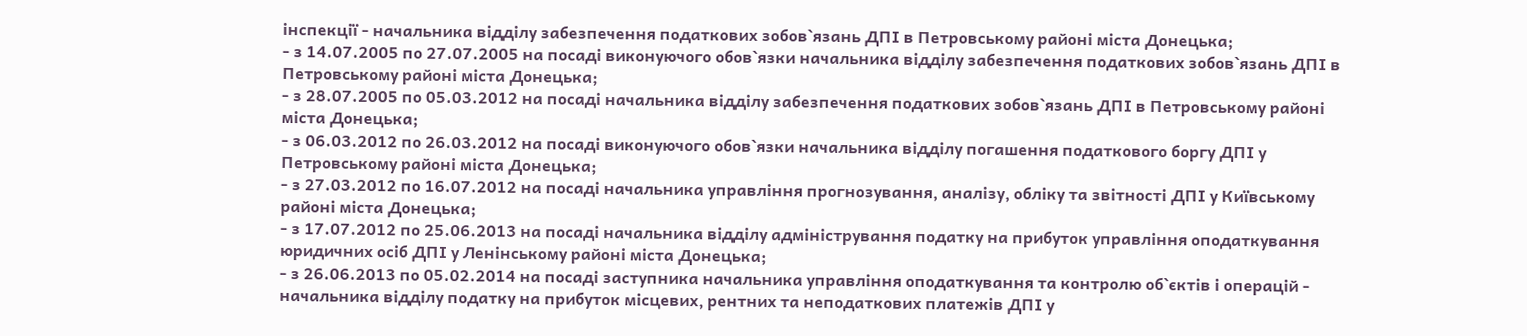інспекції - начальника відділу забезпечення податкових зобов`язань ДПІ в Петровському районі міста Донецька;
- з 14.07.2005 по 27.07.2005 на посаді виконуючого обов`язки начальника відділу забезпечення податкових зобов`язань ДПІ в Петровському районі міста Донецька;
- з 28.07.2005 по 05.03.2012 на посаді начальника відділу забезпечення податкових зобов`язань ДПІ в Петровському районі міста Донецька;
- з 06.03.2012 по 26.03.2012 на посаді виконуючого обов`язки начальника відділу погашення податкового боргу ДПІ у Петровському районі міста Донецька;
- з 27.03.2012 по 16.07.2012 на посаді начальника управління прогнозування, аналізу, обліку та звітності ДПІ у Київському районі міста Донецька;
- з 17.07.2012 по 25.06.2013 на посаді начальника відділу адміністрування податку на прибуток управління оподаткування юридичних осіб ДПІ у Ленінському районі міста Донецька;
- з 26.06.2013 по 05.02.2014 на посаді заступника начальника управління оподаткування та контролю об`єктів і операцій - начальника відділу податку на прибуток місцевих, рентних та неподаткових платежів ДПІ у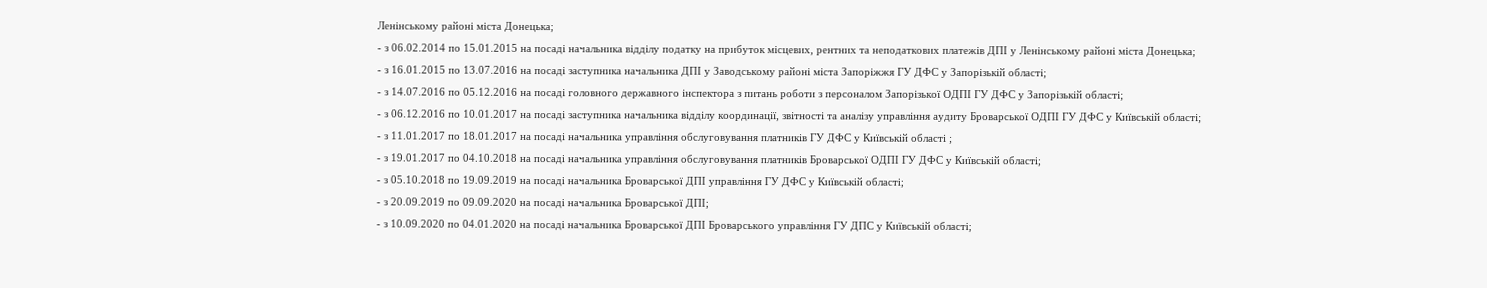Ленінському районі міста Донецька;
- з 06.02.2014 по 15.01.2015 на посаді начальника відділу податку на прибуток місцевих, рентних та неподаткових платежів ДПІ у Ленінському районі міста Донецька;
- з 16.01.2015 по 13.07.2016 на посаді заступника начальника ДПІ у Заводському районі міста Запоріжжя ГУ ДФС у Запорізькій області;
- з 14.07.2016 по 05.12.2016 на посаді головного державного інспектора з питань роботи з персоналом Запорізької ОДПІ ГУ ДФС у Запорізькій області;
- з 06.12.2016 по 10.01.2017 на посаді заступника начальника відділу координації, звітності та аналізу управління аудиту Броварської ОДПІ ГУ ДФС у Київській області;
- з 11.01.2017 по 18.01.2017 на посаді начальника управління обслуговування платників ГУ ДФС у Київській області ;
- з 19.01.2017 по 04.10.2018 на посаді начальника управління обслуговування платників Броварської ОДПІ ГУ ДФС у Київській області;
- з 05.10.2018 по 19.09.2019 на посаді начальника Броварської ДПІ управління ГУ ДФС у Київській області;
- з 20.09.2019 по 09.09.2020 на посаді начальника Броварської ДПІ;
- з 10.09.2020 по 04.01.2020 на посаді начальника Броварської ДПІ Броварського управління ГУ ДПС у Київській області;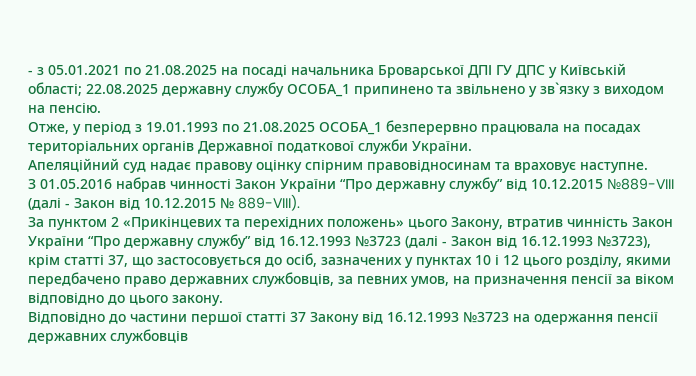- з 05.01.2021 по 21.08.2025 на посаді начальника Броварської ДПІ ГУ ДПС у Київській області; 22.08.2025 державну службу ОСОБА_1 припинено та звільнено у зв`язку з виходом на пенсію.
Отже, у період з 19.01.1993 по 21.08.2025 ОСОБА_1 безперервно працювала на посадах територіальних органів Державної податкової служби України.
Апеляційний суд надає правову оцінку спірним правовідносинам та враховує наступне.
З 01.05.2016 набрав чинності Закон України “Про державну службу” від 10.12.2015 №889-VIII (далі - Закон від 10.12.2015 № 889-VIII).
За пунктом 2 «Прикінцевих та перехідних положень» цього Закону, втратив чинність Закон України “Про державну службу” від 16.12.1993 №3723 (далі - Закон від 16.12.1993 №3723), крім статті 37, що застосовується до осіб, зазначених у пунктах 10 і 12 цього розділу, якими передбачено право державних службовців, за певних умов, на призначення пенсії за віком відповідно до цього закону.
Відповідно до частини першої статті 37 Закону від 16.12.1993 №3723 на одержання пенсії державних службовців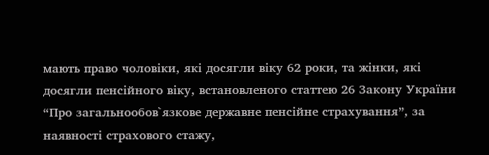мають право чоловіки, які досягли віку 62 роки, та жінки, які досягли пенсійного віку, встановленого статтею 26 Закону України “Про загальнообов`язкове державне пенсійне страхування”, за наявності страхового стажу,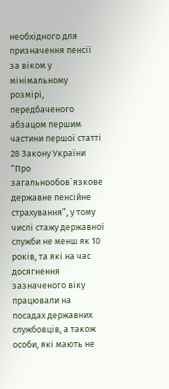необхідного для призначення пенсії за віком у мінімальному розмірі, передбаченого абзацом першим частини першої статті 28 Закону України “Про загальнообов`язкове державне пенсійне страхування”, у тому числі стажу державної служби не менш як 10 років, та які на час досягнення зазначеного віку працювали на посадах державних службовців, а також особи, які мають не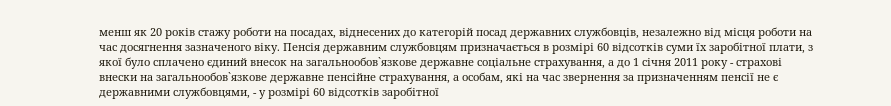менш як 20 років стажу роботи на посадах, віднесених до категорій посад державних службовців, незалежно від місця роботи на час досягнення зазначеного віку. Пенсія державним службовцям призначається в розмірі 60 відсотків суми їх заробітної плати, з якої було сплачено єдиний внесок на загальнообов`язкове державне соціальне страхування, а до 1 січня 2011 року - страхові внески на загальнообов`язкове державне пенсійне страхування, а особам, які на час звернення за призначенням пенсії не є державними службовцями, - у розмірі 60 відсотків заробітної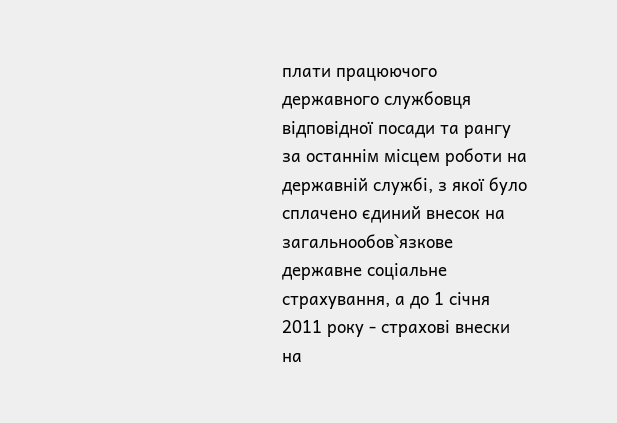плати працюючого державного службовця відповідної посади та рангу за останнім місцем роботи на державній службі, з якої було сплачено єдиний внесок на загальнообов`язкове державне соціальне страхування, а до 1 січня 2011 року - страхові внески на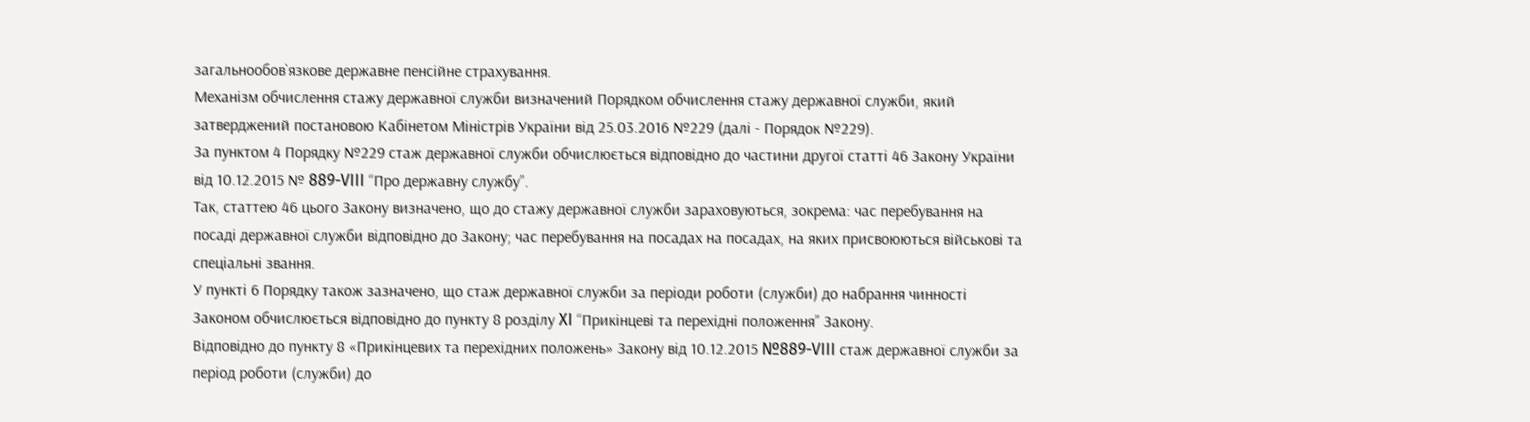загальнообов`язкове державне пенсійне страхування.
Механізм обчислення стажу державної служби визначений Порядком обчислення стажу державної служби, який затверджений постановою Кабінетом Міністрів України від 25.03.2016 №229 (далі - Порядок №229).
За пунктом 4 Порядку №229 стаж державної служби обчислюється відповідно до частини другої статті 46 Закону України від 10.12.2015 № 889-VIII “Про державну службу”.
Так, статтею 46 цього Закону визначено, що до стажу державної служби зараховуються, зокрема: час перебування на посаді державної служби відповідно до Закону; час перебування на посадах на посадах, на яких присвоюються військові та спеціальні звання.
У пункті 6 Порядку також зазначено, що стаж державної служби за періоди роботи (служби) до набрання чинності Законом обчислюється відповідно до пункту 8 розділу XI “Прикінцеві та перехідні положення” Закону.
Відповідно до пункту 8 «Прикінцевих та перехідних положень» Закону від 10.12.2015 №889-VIII стаж державної служби за період роботи (служби) до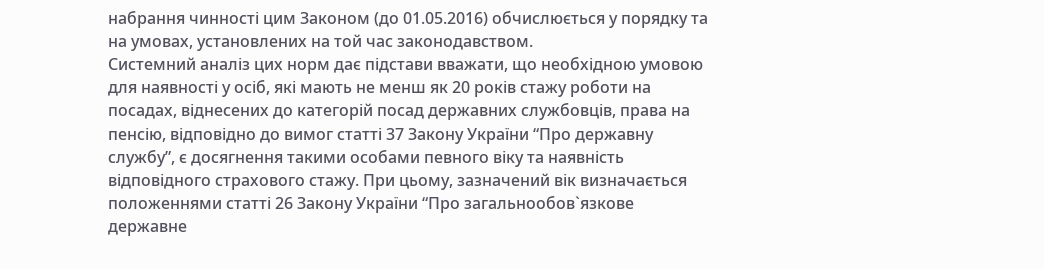набрання чинності цим Законом (до 01.05.2016) обчислюється у порядку та на умовах, установлених на той час законодавством.
Системний аналіз цих норм дає підстави вважати, що необхідною умовою для наявності у осіб, які мають не менш як 20 років стажу роботи на посадах, віднесених до категорій посад державних службовців, права на пенсію, відповідно до вимог статті 37 Закону України “Про державну службу”, є досягнення такими особами певного віку та наявність відповідного страхового стажу. При цьому, зазначений вік визначається положеннями статті 26 Закону України “Про загальнообов`язкове державне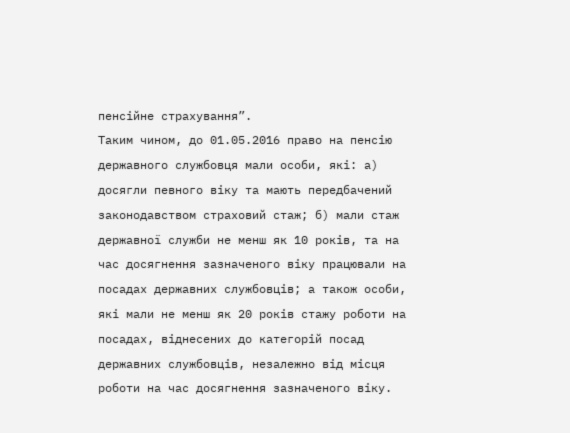пенсійне страхування”.
Таким чином, до 01.05.2016 право на пенсію державного службовця мали особи, які: а) досягли певного віку та мають передбачений законодавством страховий стаж; б) мали стаж державної служби не менш як 10 років, та на час досягнення зазначеного віку працювали на посадах державних службовців; а також особи, які мали не менш як 20 років стажу роботи на посадах, віднесених до категорій посад державних службовців, незалежно від місця роботи на час досягнення зазначеного віку.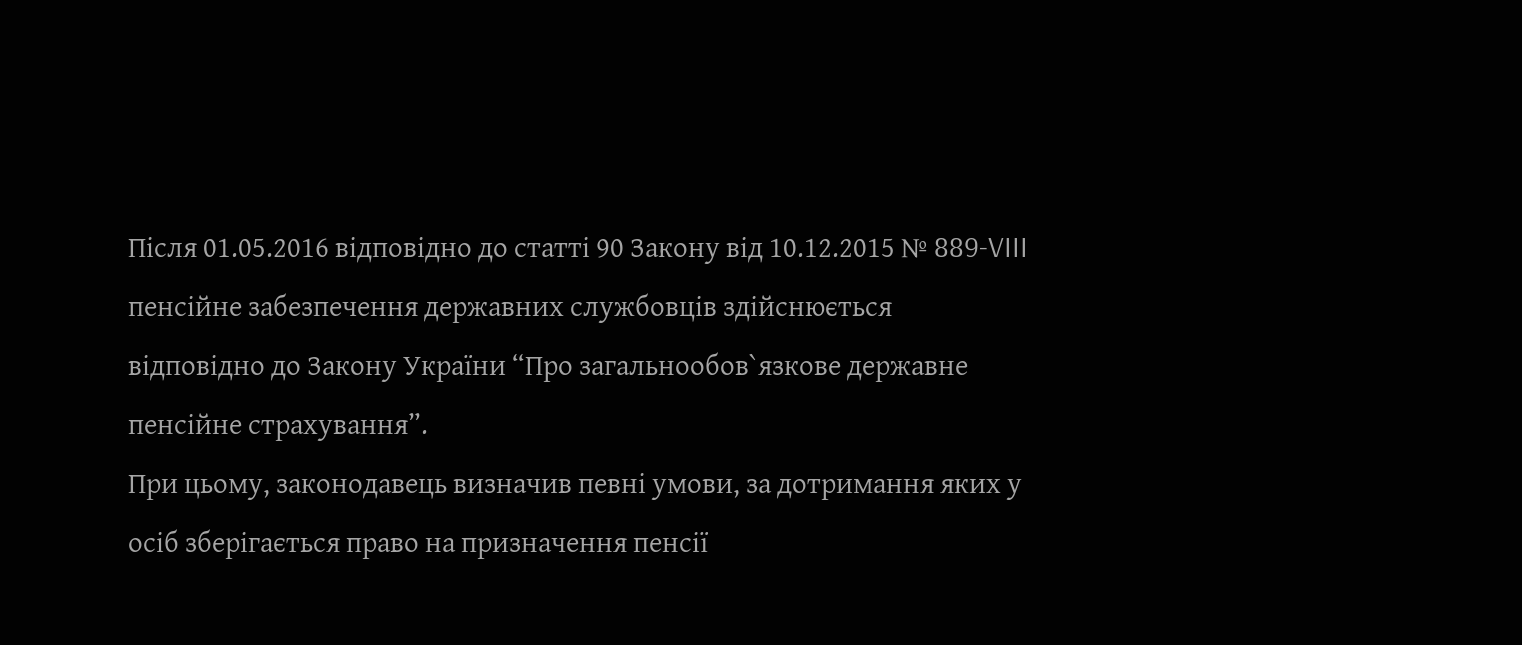Після 01.05.2016 відповідно до статті 90 Закону від 10.12.2015 № 889-VIII пенсійне забезпечення державних службовців здійснюється відповідно до Закону України “Про загальнообов`язкове державне пенсійне страхування”.
При цьому, законодавець визначив певні умови, за дотримання яких у осіб зберігається право на призначення пенсії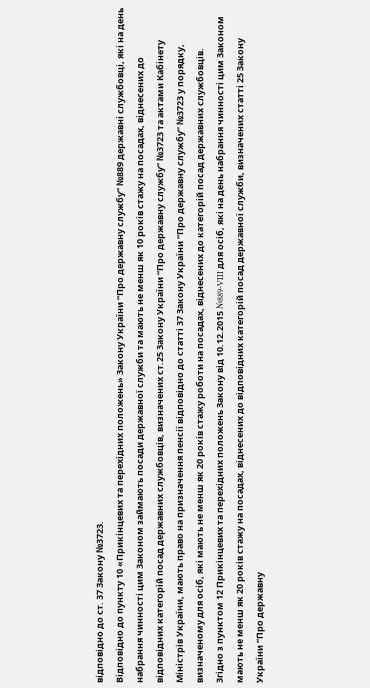відповідно до ст. 37 Закону №3723.
Відповідно до пункту 10 «Прикінцевих та перехідних положень» Закону України “Про державну службу” №889 державні службовці, які на день набрання чинності цим Законом займають посади державної служби та мають не менш як 10 років стажу на посадах, віднесених до відповідних категорій посад державних службовців, визначених ст.25 Закону України “Про державну службу” №3723 та актами Кабінету Міністрів України, мають право на призначення пенсії відповідно до статті 37 Закону України “Про державну службу” №3723 у порядку, визначеному для осіб, які мають не менш як 20 років стажу роботи на посадах, віднесених до категорій посад державних службовців.
Згідно з пунктом 12 Прикінцевих та перехідних положень Закону від 10.12.2015 №889-VIII для осіб, які на день набрання чинності цим Законом мають не менш як 20 років стажу на посадах, віднесених до відповідних категорій посад державної служби, визначених статті 25 Закону України “Про державну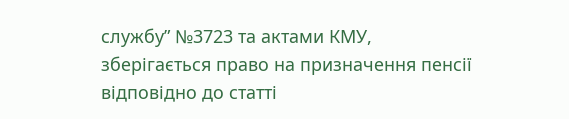службу” №3723 та актами КМУ, зберігається право на призначення пенсії відповідно до статті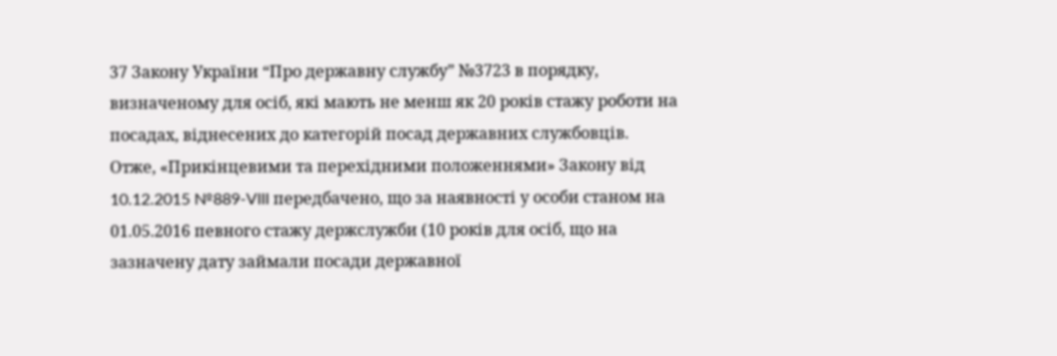37 Закону України “Про державну службу” №3723 в порядку, визначеному для осіб, які мають не менш як 20 років стажу роботи на посадах, віднесених до категорій посад державних службовців.
Отже, «Прикінцевими та перехідними положеннями» Закону від 10.12.2015 №889-VIII передбачено, що за наявності у особи станом на 01.05.2016 певного стажу держслужби (10 років для осіб, що на зазначену дату займали посади державної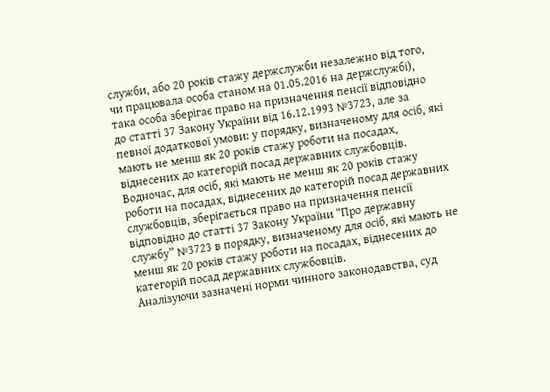служби, або 20 років стажу держслужби незалежно від того, чи працювала особа станом на 01.05.2016 на держслужбі), така особа зберігає право на призначення пенсії відповідно до статті 37 Закону України від 16.12.1993 №3723, але за певної додаткової умови: у порядку, визначеному для осіб, які мають не менш як 20 років стажу роботи на посадах, віднесених до категорій посад державних службовців.
Водночас, для осіб, які мають не менш як 20 років стажу роботи на посадах, віднесених до категорій посад державних службовців, зберігається право на призначення пенсії відповідно до статті 37 Закону України “Про державну службу” №3723 в порядку, визначеному для осіб, які мають не менш як 20 років стажу роботи на посадах, віднесених до категорій посад державних службовців.
Аналізуючи зазначені норми чинного законодавства, суд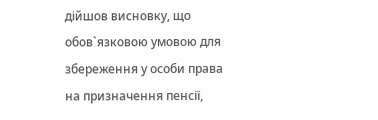дійшов висновку, що обов`язковою умовою для збереження у особи права на призначення пенсії,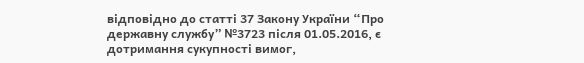відповідно до статті 37 Закону України “Про державну службу” №3723 після 01.05.2016, є дотримання сукупності вимог,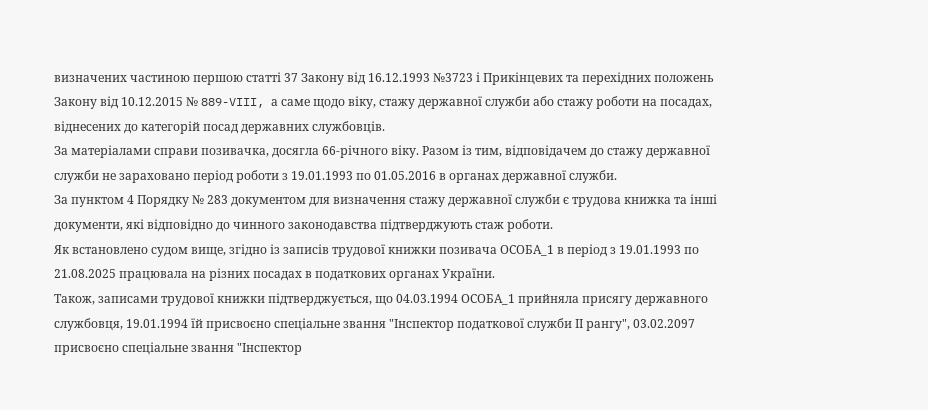визначених частиною першою статті 37 Закону від 16.12.1993 №3723 і Прикінцевих та перехідних положень Закону від 10.12.2015 № 889-VIII, а саме щодо віку, стажу державної служби або стажу роботи на посадах, віднесених до категорій посад державних службовців.
За матеріалами справи позивачка, досягла 66-річного віку. Разом із тим, відповідачем до стажу державної служби не зараховано період роботи з 19.01.1993 по 01.05.2016 в органах державної служби.
За пунктом 4 Порядку № 283 документом для визначення стажу державної служби є трудова книжка та інші документи, які відповідно до чинного законодавства підтверджують стаж роботи.
Як встановлено судом вище, згідно із записів трудової книжки позивача ОСОБА_1 в період з 19.01.1993 по 21.08.2025 працювала на різних посадах в податкових органах України.
Також, записами трудової книжки підтверджується, що 04.03.1994 ОСОБА_1 прийняла присягу державного службовця, 19.01.1994 їй присвоєно спеціальне звання "Інспектор податкової служби ІІ рангу", 03.02.2097 присвоєно спеціальне звання "Інспектор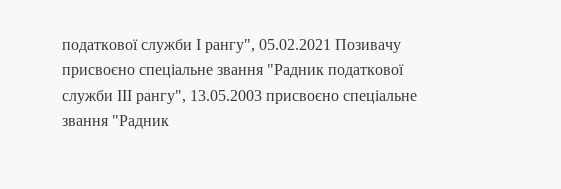податкової служби І рангу", 05.02.2021 Позивачу присвоєно спеціальне звання "Радник податкової служби ІІІ рангу", 13.05.2003 присвоєно спеціальне звання "Радник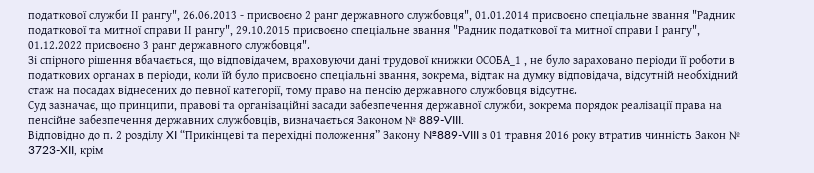податкової служби ІІ рангу", 26.06.2013 - присвоєно 2 ранг державного службовця", 01.01.2014 присвоєно спеціальне звання "Радник податкової та митної справи ІІ рангу", 29.10.2015 присвоєно спеціальне звання "Радник податкової та митної справи І рангу", 01.12.2022 присвоєно 3 ранг державного службовця".
Зі спірного рішення вбачається, що відповідачем, враховуючи дані трудової книжки ОСОБА_1 , не було зараховано періоди її роботи в податкових органах в періоди, коли їй було присвоєно спеціальні звання, зокрема, відтак на думку відповідача, відсутній необхідний стаж на посадах віднесених до певної категорії, тому право на пенсію державного службовця відсутнє.
Суд зазначає, що принципи, правові та організаційні засади забезпечення державної служби, зокрема порядок реалізації права на пенсійне забезпечення державних службовців, визначається Законом № 889-VIII.
Відповідно до п. 2 розділу XI “Прикінцеві та перехідні положення” Закону №889-VIII з 01 травня 2016 року втратив чинність Закон № 3723-XII, крім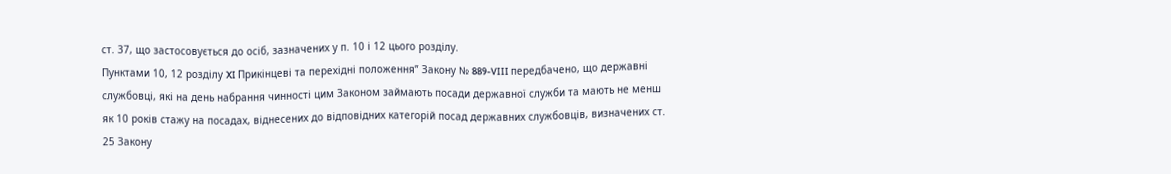ст. 37, що застосовується до осіб, зазначених у п. 10 і 12 цього розділу.
Пунктами 10, 12 розділу XI Прикінцеві та перехідні положення” Закону № 889-VIII передбачено, що державні службовці, які на день набрання чинності цим Законом займають посади державної служби та мають не менш як 10 років стажу на посадах, віднесених до відповідних категорій посад державних службовців, визначених ст. 25 Закону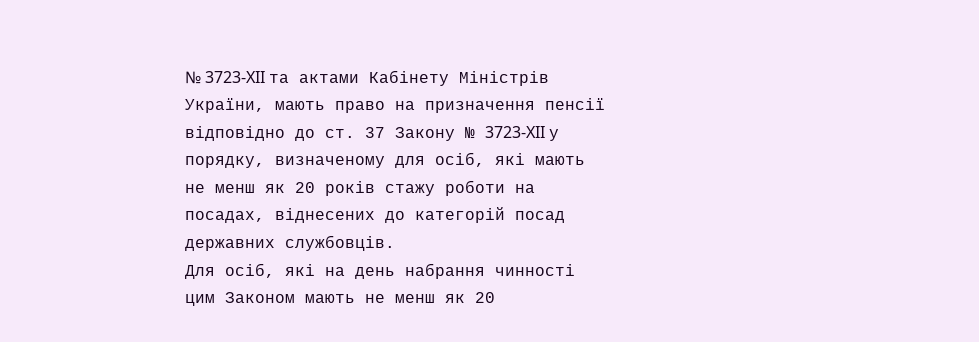№ 3723-XII та актами Кабінету Міністрів України, мають право на призначення пенсії відповідно до ст. 37 Закону № 3723-XII у порядку, визначеному для осіб, які мають не менш як 20 років стажу роботи на посадах, віднесених до категорій посад державних службовців.
Для осіб, які на день набрання чинності цим Законом мають не менш як 20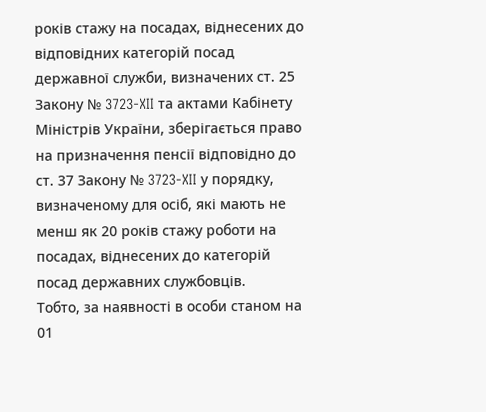років стажу на посадах, віднесених до відповідних категорій посад державної служби, визначених ст. 25 Закону № 3723-XII та актами Кабінету Міністрів України, зберігається право на призначення пенсії відповідно до ст. 37 Закону № 3723-XII у порядку, визначеному для осіб, які мають не менш як 20 років стажу роботи на посадах, віднесених до категорій посад державних службовців.
Тобто, за наявності в особи станом на 01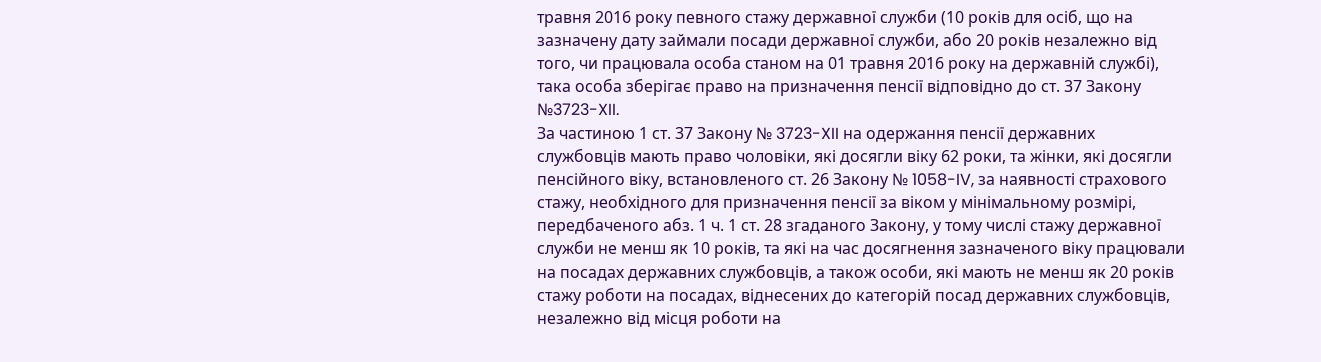травня 2016 року певного стажу державної служби (10 років для осіб, що на зазначену дату займали посади державної служби, або 20 років незалежно від того, чи працювала особа станом на 01 травня 2016 року на державній службі), така особа зберігає право на призначення пенсії відповідно до ст. 37 Закону №3723-XII.
За частиною 1 ст. 37 Закону № 3723-XII на одержання пенсії державних службовців мають право чоловіки, які досягли віку 62 роки, та жінки, які досягли пенсійного віку, встановленого ст. 26 Закону № 1058-IV, за наявності страхового стажу, необхідного для призначення пенсії за віком у мінімальному розмірі, передбаченого абз. 1 ч. 1 ст. 28 згаданого Закону, у тому числі стажу державної служби не менш як 10 років, та які на час досягнення зазначеного віку працювали на посадах державних службовців, а також особи, які мають не менш як 20 років стажу роботи на посадах, віднесених до категорій посад державних службовців, незалежно від місця роботи на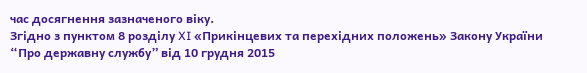час досягнення зазначеного віку.
Згідно з пунктом 8 розділу XI «Прикінцевих та перехідних положень» Закону України “Про державну службу” від 10 грудня 2015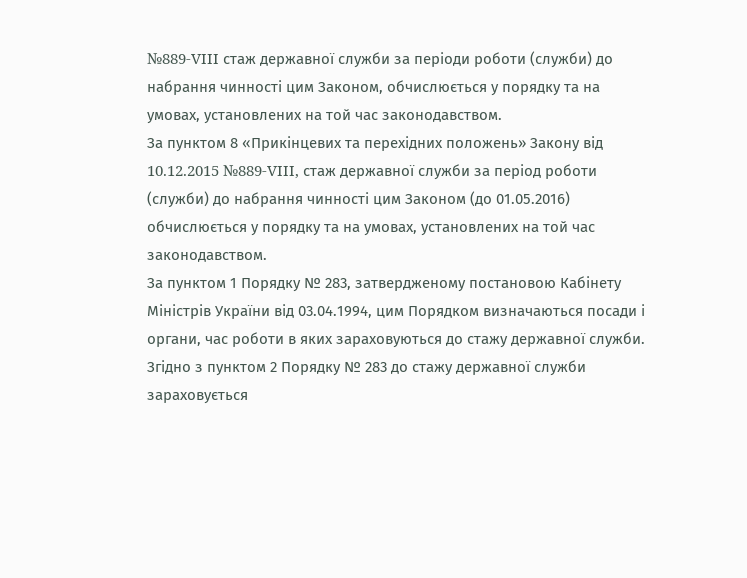№889-VIII стаж державної служби за періоди роботи (служби) до набрання чинності цим Законом, обчислюється у порядку та на умовах, установлених на той час законодавством.
За пунктом 8 «Прикінцевих та перехідних положень» Закону від 10.12.2015 №889-VIII, стаж державної служби за період роботи (служби) до набрання чинності цим Законом (до 01.05.2016) обчислюється у порядку та на умовах, установлених на той час законодавством.
За пунктом 1 Порядку № 283, затвердженому постановою Кабінету Міністрів України від 03.04.1994, цим Порядком визначаються посади і органи, час роботи в яких зараховуються до стажу державної служби.
Згідно з пунктом 2 Порядку № 283 до стажу державної служби зараховується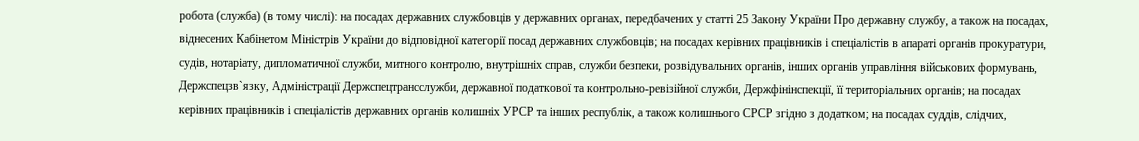робота (служба) (в тому числі): на посадах державних службовців у державних органах, передбачених у статті 25 Закону України Про державну службу, а також на посадах, віднесених Кабінетом Міністрів України до відповідної категорії посад державних службовців; на посадах керівних працівників і спеціалістів в апараті органів прокуратури, судів, нотаріату, дипломатичної служби, митного контролю, внутрішніх справ, служби безпеки, розвідувальних органів, інших органів управління військових формувань, Держспецзв`язку, Адміністрації Держспецтрансслужби, державної податкової та контрольно-ревізійної служби, Держфінінспекції, її територіальних органів; на посадах керівних працівників і спеціалістів державних органів колишніх УРСР та інших республік, а також колишнього СРСР згідно з додатком; на посадах суддів, слідчих,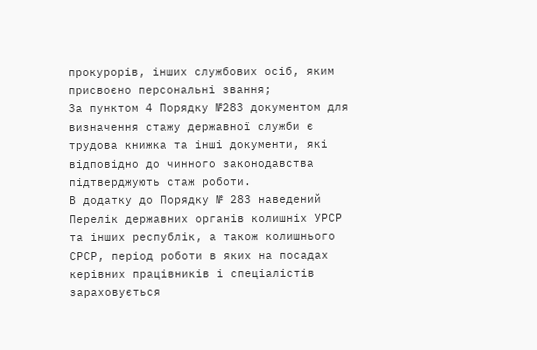прокурорів, інших службових осіб, яким присвоєно персональні звання;
За пунктом 4 Порядку №283 документом для визначення стажу державної служби є трудова книжка та інші документи, які відповідно до чинного законодавства підтверджують стаж роботи.
В додатку до Порядку № 283 наведений Перелік державних органів колишніх УРСР та інших республік, а також колишнього СРСР, період роботи в яких на посадах керівних працівників і спеціалістів зараховується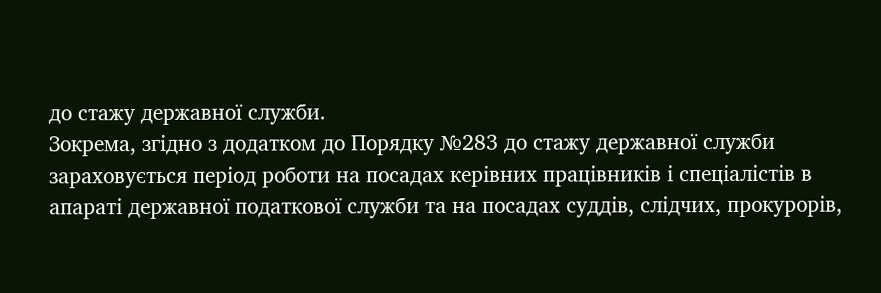до стажу державної служби.
Зокрема, згідно з додатком до Порядку №283 до стажу державної служби зараховується період роботи на посадах керівних працівників і спеціалістів в апараті державної податкової служби та на посадах суддів, слідчих, прокурорів,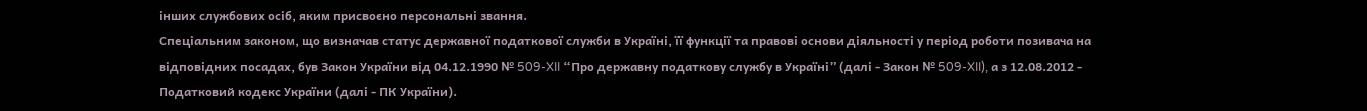інших службових осіб, яким присвоєно персональні звання.
Спеціальним законом, що визначав статус державної податкової служби в Україні, її функції та правові основи діяльності у період роботи позивача на відповідних посадах, був Закон України від 04.12.1990 № 509-XII “Про державну податкову службу в Україні” (далі - Закон № 509-XII), а з 12.08.2012 - Податковий кодекс України (далі - ПК України).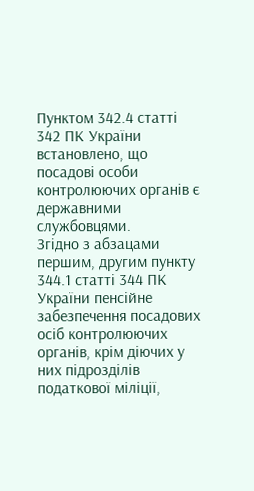Пунктом 342.4 статті 342 ПК України встановлено, що посадові особи контролюючих органів є державними службовцями.
Згідно з абзацами першим, другим пункту 344.1 статті 344 ПК України пенсійне забезпечення посадових осіб контролюючих органів, крім діючих у них підрозділів податкової міліції,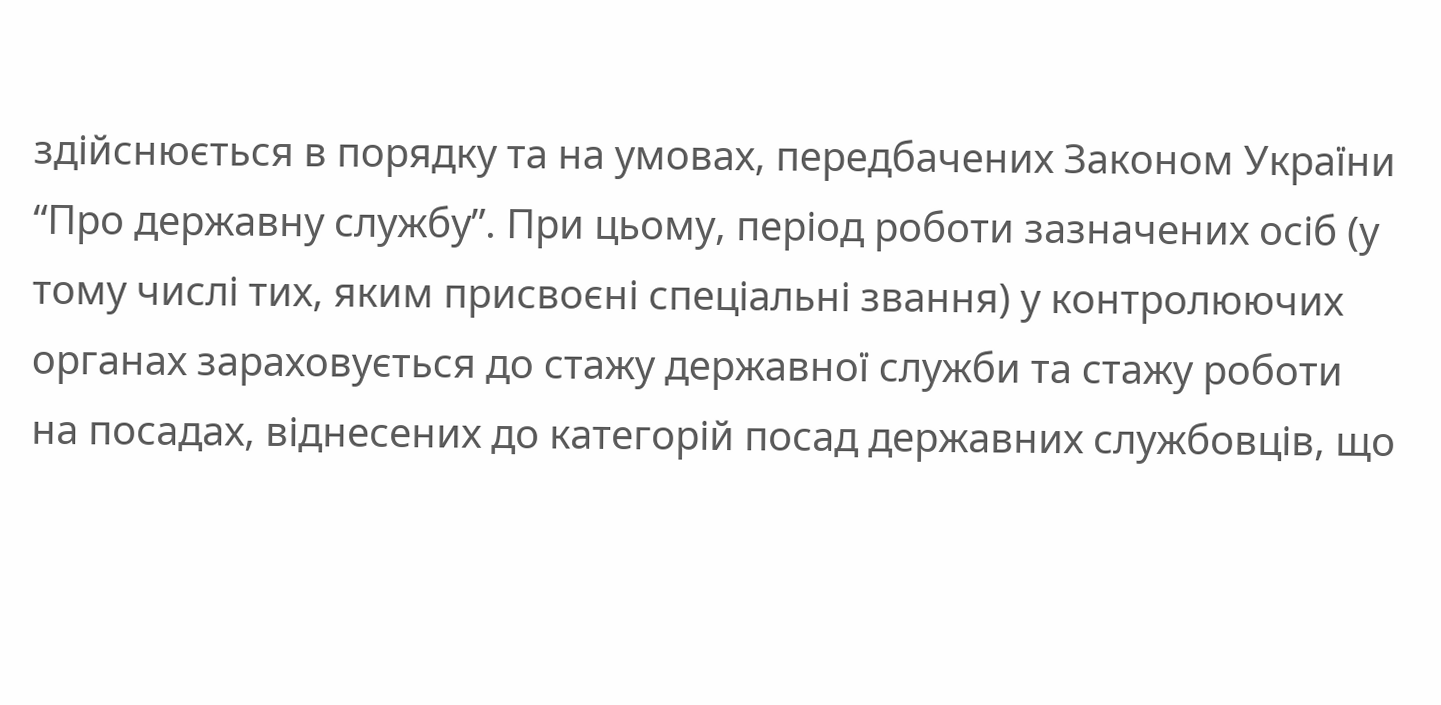здійснюється в порядку та на умовах, передбачених Законом України “Про державну службу”. При цьому, період роботи зазначених осіб (у тому числі тих, яким присвоєні спеціальні звання) у контролюючих органах зараховується до стажу державної служби та стажу роботи на посадах, віднесених до категорій посад державних службовців, що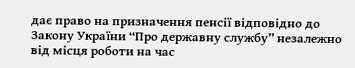дає право на призначення пенсії відповідно до Закону України “Про державну службу” незалежно від місця роботи на час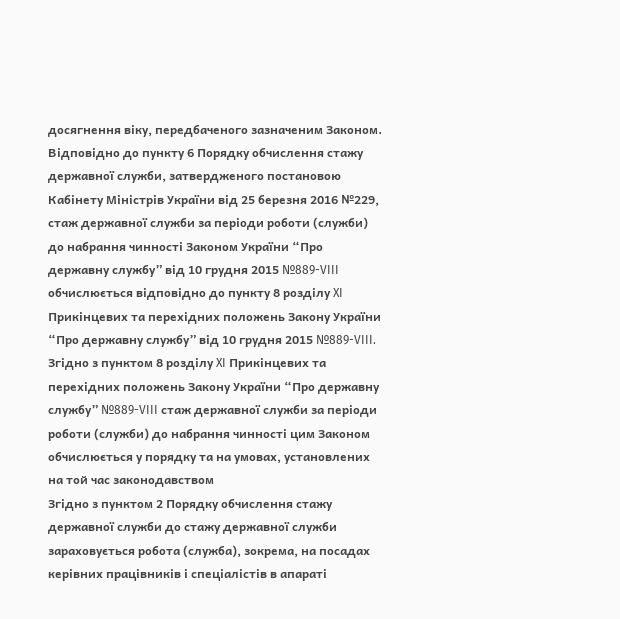досягнення віку, передбаченого зазначеним Законом.
Відповідно до пункту 6 Порядку обчислення стажу державної служби, затвердженого постановою Кабінету Міністрів України від 25 березня 2016 №229, стаж державної служби за періоди роботи (служби) до набрання чинності Законом України “Про державну службу” від 10 грудня 2015 №889-VIII обчислюється відповідно до пункту 8 розділу XI Прикінцевих та перехідних положень Закону України “Про державну службу” від 10 грудня 2015 №889-VIII. Згідно з пунктом 8 розділу XI Прикінцевих та перехідних положень Закону України “Про державну службу” №889-VIII стаж державної служби за періоди роботи (служби) до набрання чинності цим Законом обчислюється у порядку та на умовах, установлених на той час законодавством
Згідно з пунктом 2 Порядку обчислення стажу державної служби до стажу державної служби зараховується робота (служба), зокрема, на посадах керівних працівників і спеціалістів в апараті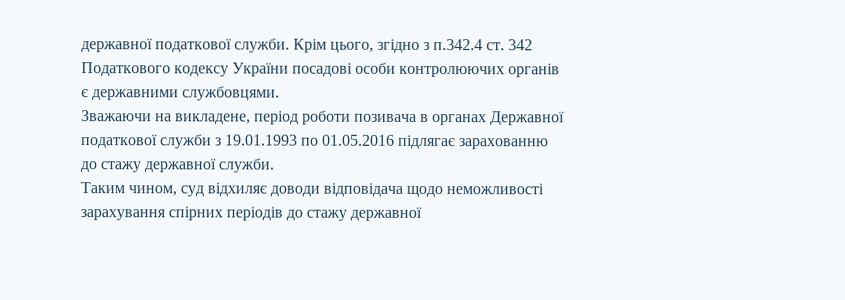державної податкової служби. Крім цього, згідно з п.342.4 ст. 342 Податкового кодексу України посадові особи контролюючих органів є державними службовцями.
Зважаючи на викладене, період роботи позивача в органах Державної податкової служби з 19.01.1993 по 01.05.2016 підлягає зарахованню до стажу державної служби.
Таким чином, суд відхиляє доводи відповідача щодо неможливості зарахування спірних періодів до стажу державної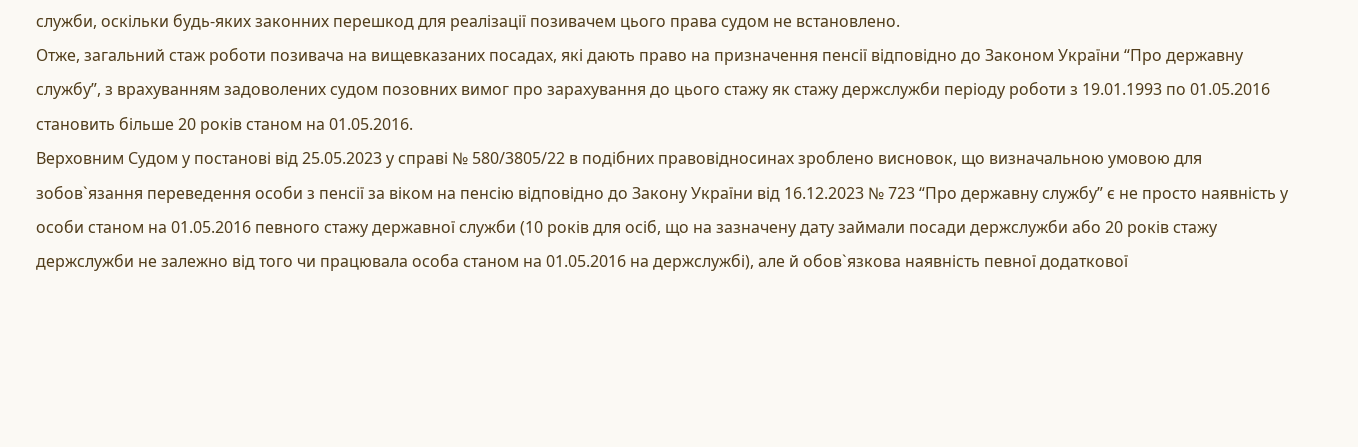служби, оскільки будь-яких законних перешкод для реалізації позивачем цього права судом не встановлено.
Отже, загальний стаж роботи позивача на вищевказаних посадах, які дають право на призначення пенсії відповідно до Законом України “Про державну службу”, з врахуванням задоволених судом позовних вимог про зарахування до цього стажу як стажу держслужби періоду роботи з 19.01.1993 по 01.05.2016 становить більше 20 років станом на 01.05.2016.
Верховним Судом у постанові від 25.05.2023 у справі № 580/3805/22 в подібних правовідносинах зроблено висновок, що визначальною умовою для зобов`язання переведення особи з пенсії за віком на пенсію відповідно до Закону України від 16.12.2023 № 723 “Про державну службу” є не просто наявність у особи станом на 01.05.2016 певного стажу державної служби (10 років для осіб, що на зазначену дату займали посади держслужби або 20 років стажу держслужби не залежно від того чи працювала особа станом на 01.05.2016 на держслужбі), але й обов`язкова наявність певної додаткової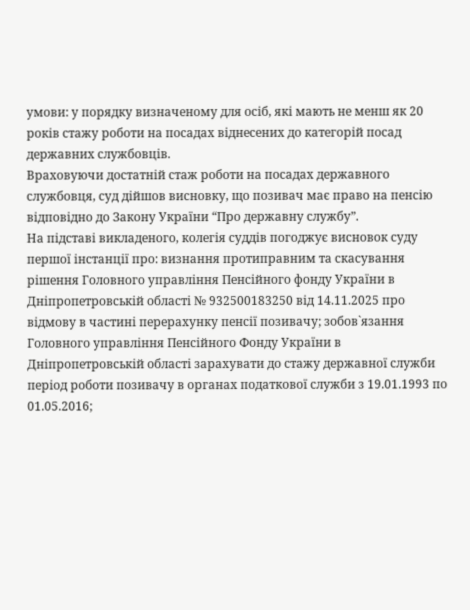умови: у порядку визначеному для осіб, які мають не менш як 20 років стажу роботи на посадах віднесених до категорій посад державних службовців.
Враховуючи достатній стаж роботи на посадах державного службовця, суд дійшов висновку, що позивач має право на пенсію відповідно до Закону України “Про державну службу”.
На підставі викладеного, колегія суддів погоджує висновок суду першої інстанції про: визнання протиправним та скасування рішення Головного управління Пенсійного фонду України в Дніпропетровській області № 932500183250 від 14.11.2025 про відмову в частині перерахунку пенсії позивачу; зобов`язання Головного управління Пенсійного Фонду України в Дніпропетровській області зарахувати до стажу державної служби період роботи позивачу в органах податкової служби з 19.01.1993 по 01.05.2016;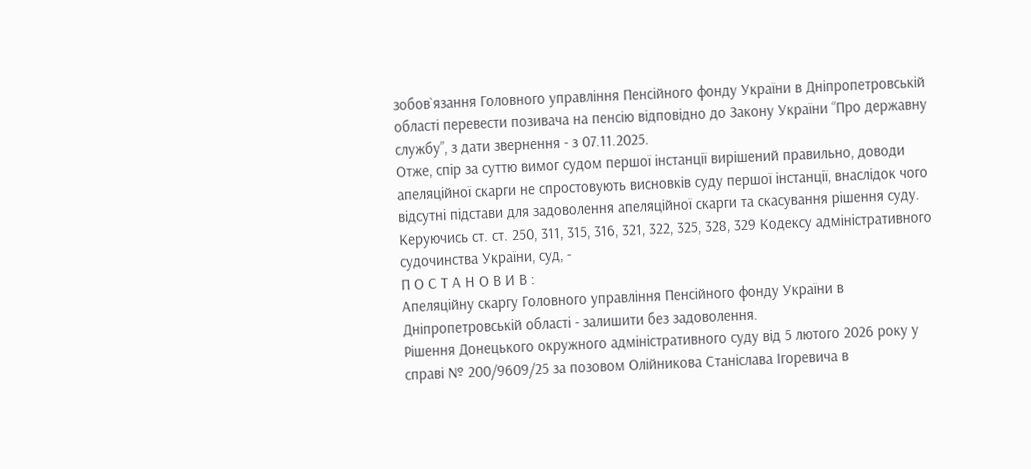зобов`язання Головного управління Пенсійного фонду України в Дніпропетровській області перевести позивача на пенсію відповідно до Закону України “Про державну службу”, з дати звернення - з 07.11.2025.
Отже, спір за суттю вимог судом першої інстанції вирішений правильно, доводи апеляційної скарги не спростовують висновків суду першої інстанції, внаслідок чого відсутні підстави для задоволення апеляційної скарги та скасування рішення суду.
Керуючись ст. ст. 250, 311, 315, 316, 321, 322, 325, 328, 329 Кодексу адміністративного судочинства України, суд, -
П О С Т А Н О В И В :
Апеляційну скаргу Головного управління Пенсійного фонду України в Дніпропетровській області - залишити без задоволення.
Рішення Донецького окружного адміністративного суду від 5 лютого 2026 року у справі № 200/9609/25 за позовом Олійникова Станіслава Ігоревича в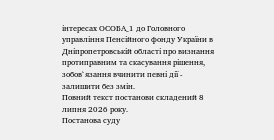інтересах ОСОБА_1 до Головного управління Пенсійного фонду України в Дніпропетровській області про визнання протиправним та скасування рішення, зобов`язання вчинити певні дії - залишити без змін.
Повний текст постанови складений 8 липня 2026 року.
Постанова суду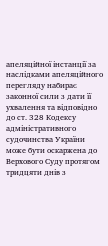апеляційної інстанції за наслідками апеляційного перегляду набирає законної сили з дати її ухвалення та відповідно до ст. 328 Кодексу адміністративного судочинства України може бути оскаржена до Верхового Суду протягом тридцяти днів з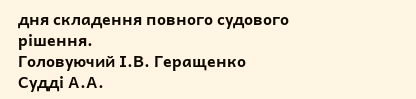дня складення повного судового рішення.
Головуючий І.В. Геращенко
Судді А.А.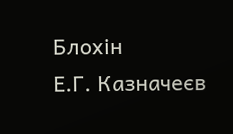Блохін
Е.Г. Казначеєв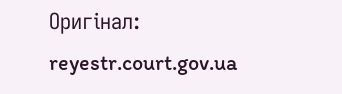Оригінал: reyestr.court.gov.ua